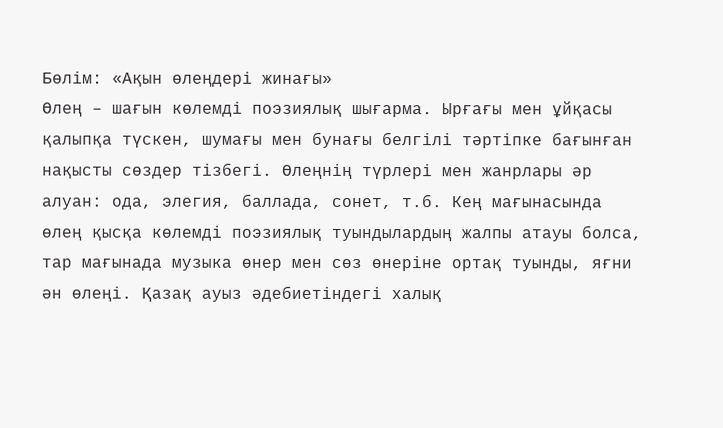Бөлім: «Ақын өлеңдері жинағы»
Өлең – шағын көлемді поэзиялық шығарма. Ырғағы мен ұйқасы қалыпқа түскен, шумағы мен бунағы белгілі тәртіпке бағынған нақысты сөздер тізбегі. Өлеңнің түрлері мен жанрлары әр алуан: ода, элегия, баллада, сонет, т.б. Кең мағынасында өлең қысқа көлемді поэзиялық туындылардың жалпы атауы болса, тар мағынада музыка өнер мен сөз өнеріне ортақ туынды, яғни ән өлеңі. Қазақ ауыз әдебиетіндегі халық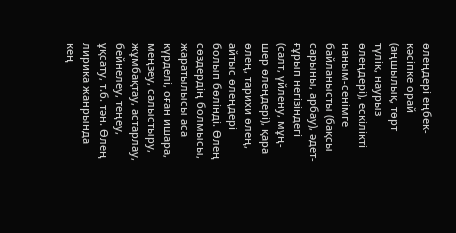өлеңдері еңбек-кәсіпке орай (аңшылық, төрт түлік, наурыз өлеңдері), ескілікті наным-сенімге байланысты (бақсы сарыны, арбау), әдет-ғұрып негізіндегі (салт, үйлену, мұң-шер өлеңдері), қара өлең, тарихи өлең, айтыс өлеңдері болып бөлінді. Өлең сөздердің болмысы, жаратылысы аса күрделі, оған ишара, меңзеу, салыстыру, жұмбақтау, астарлау, бейнелеу, теңеу, ұқсату, т.б. тән. Өлең лирика жанрында кең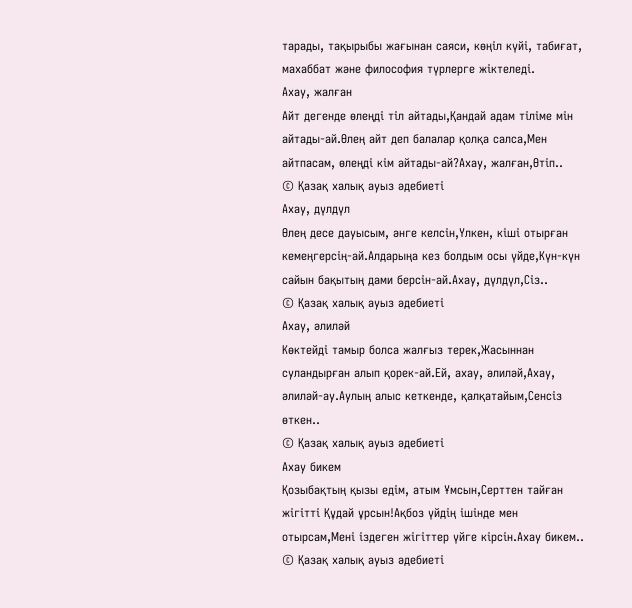тарады, тақырыбы жағынан саяси, көңіл күйі, табиғат, махаббат және философия түрлерге жіктеледі.
Ахау, жалған
Айт дегенде өлеңді тіл айтады,Қандай адам тіліме мін айтады-ай.Өлең айт деп балалар қолқа салса,Мен айтпасам, өлеңді кім айтады-ай?Ахау, жалған,Өтіп..
© Қазақ халық ауыз әдебиеті
Ахау, дүлдүл
Өлең десе дауысым, әнге келсін,Үлкен, кіші отырған кемеңгерсің-ай.Алдарыңа кез болдым осы үйде,Күн-күн сайын бақытың дами берсін-ай.Ахау, дүлдүл,Сіз..
© Қазақ халық ауыз әдебиеті
Ахау, әлиләй
Көктейді тамыр болса жалғыз терек,Жасыннан суландырған алып қорек-ай.Ей, ахау, әлиләй,Ахау, әлиләй-ау.Аулың алыс кеткенде, қалқатайым,Сенсіз өткен..
© Қазақ халық ауыз әдебиеті
Ахау бикем
Қозыбақтың қызы едім, атым Ұмсын,Серттен тайған жігітті Құдай ұрсын!Ақбоз үйдің ішінде мен отырсам,Мені іздеген жігіттер үйге кірсін.Ахау бикем..
© Қазақ халық ауыз әдебиеті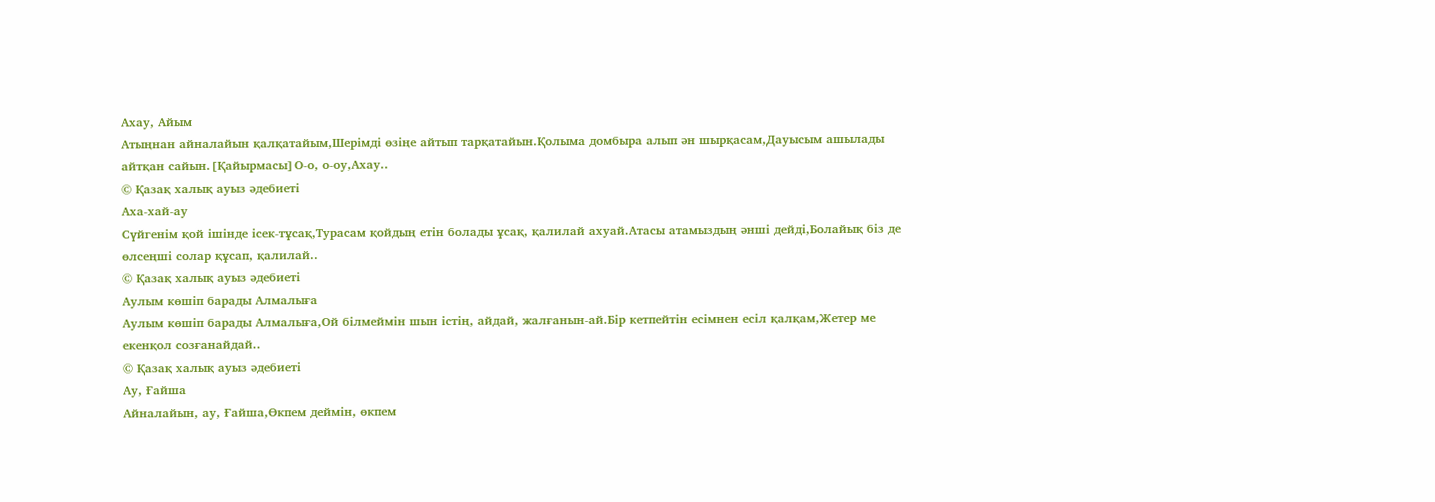Ахау, Айым
Атыңнан айналайын қалқатайым,Шерімді өзіңе айтып тарқатайын.Қолыма домбыра алып ән шырқасам,Дауысым ашылады айтқан сайын.[Қайырмасы]О-о, о-оу,Ахау..
© Қазақ халық ауыз әдебиеті
Аха-хай-ау
Сүйгенім қой ішінде ісек-тұсақ,Турасам қойдың етін болады ұсақ, қалилай ахуай.Атасы атамыздың әнші дейді,Болайық біз де өлсеңші солар құсап, қалилай..
© Қазақ халық ауыз әдебиеті
Аулым көшіп барады Алмалыға
Аулым көшіп барады Алмалыға,Ой білмеймін шын істің, айдай, жалғанын-ай.Бір кетпейтін есімнен есіл қалқам,Жетер ме екенқол созғанайдай..
© Қазақ халық ауыз әдебиеті
Ау, Ғайша
Айналайын, ау, Ғайша,Өкпем деймін, өкпем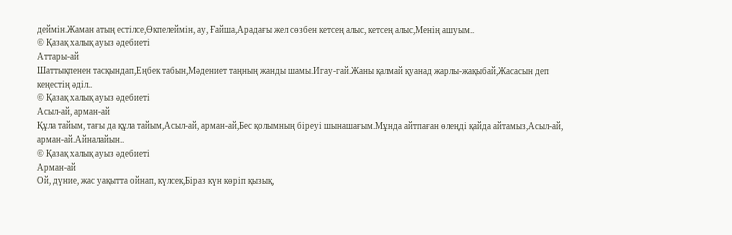деймін.Жаман атың естілсе,Өкпелеймін, ау, Ғайша,Арадағы жел сөзбен кетсең алыс, кетсең алыс,Менің ашуым..
© Қазақ халық ауыз әдебиеті
Аттары-ай
Шаттықпенен тасқындап,Еңбек табын,Мәдениет таңның жанды шамы.Игау-гай.Жаны қалмай қуанад жарлы-жақыбай,Жасасын деп кеңестің әділ..
© Қазақ халық ауыз әдебиеті
Асыл-ай, арман-ай
Құла тайым, тағы да құла тайым,Асыл-ай, арман-ай,Бес қолымның біреуі шынашағым.Мұнда айтпаған өлеңді қайда айтамыз,Асыл-ай, арман-ай.Айналайын..
© Қазақ халық ауыз әдебиеті
Арман-ай
Ой, дүние, жас уақытта ойнап, күлсек,Біраз күн көріп қызық,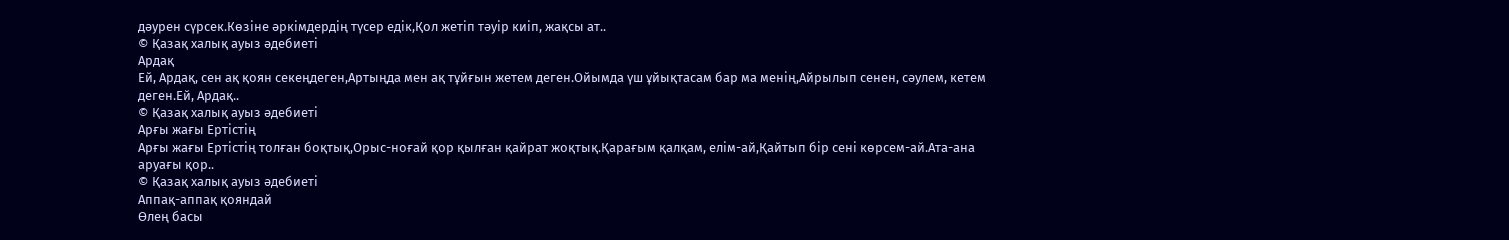дәурен сүрсек.Көзіне әркімдердің түсер едік,Қол жетіп тәуір киіп, жақсы ат..
© Қазақ халық ауыз әдебиеті
Ардақ
Ей, Ардақ, сен ақ қоян секеңдеген,Артыңда мен ақ тұйғын жетем деген.Ойымда үш ұйықтасам бар ма менің,Айрылып сенен, сәулем, кетем деген.Ей, Ардақ..
© Қазақ халық ауыз әдебиеті
Арғы жағы Ертістің
Арғы жағы Ертістің толған боқтық,Орыс-ноғай қор қылған қайрат жоқтық.Қарағым қалқам, елім-ай,Қайтып бір сені көрсем-ай.Ата-ана аруағы қор..
© Қазақ халық ауыз әдебиеті
Аппақ-аппақ қояндай
Өлең басы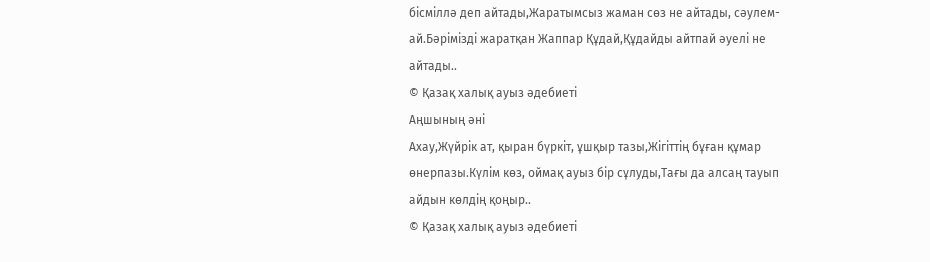бісміллә деп айтады,Жаратымсыз жаман сөз не айтады, сәулем-ай.Бәрімізді жаратқан Жаппар Құдай,Құдайды айтпай әуелі не айтады..
© Қазақ халық ауыз әдебиеті
Аңшының әні
Ахау,Жүйрік ат, қыран бүркіт, ұшқыр тазы,Жігіттің бұған құмар өнерпазы.Күлім көз, оймақ ауыз бір сұлуды,Тағы да алсаң тауып айдын көлдің қоңыр..
© Қазақ халық ауыз әдебиеті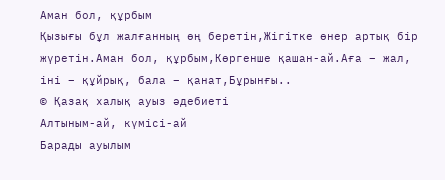Аман бол, құрбым
Қызығы бұл жалғанның өң беретін,Жігітке өнер артық бір жүретін.Аман бол, құрбым,Көргенше қашан-ай.Аға – жал, іні – құйрық, бала – қанат,Бұрынғы..
© Қазақ халық ауыз әдебиеті
Алтыным-ай, күмісі-ай
Барады ауылым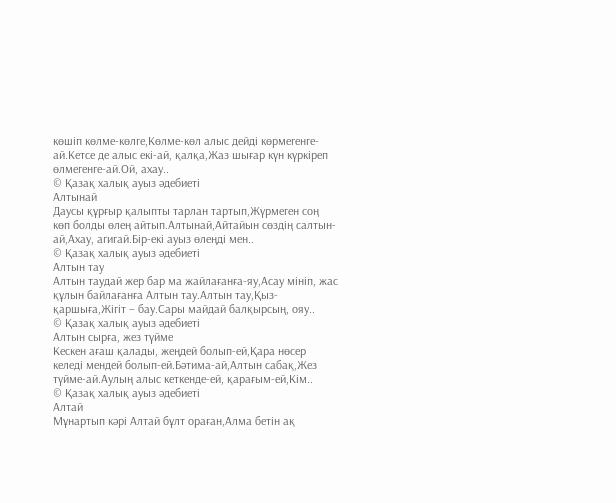көшіп көлме-көлге,Көлме-көл алыс дейді көрмегенге-ай.Кетсе де алыс екі-ай, қалқа,Жаз шығар күн күркіреп өлмегенге-ай.Ой, ахау..
© Қазақ халық ауыз әдебиеті
Алтынай
Даусы құрғыр қалыпты тарлан тартып,Жүрмеген соң көп болды өлең айтып.Алтынай,Айтайын сөздің салтын-ай,Ахау, агигай.Бір-екі ауыз өлеңді мен..
© Қазақ халық ауыз әдебиеті
Алтын тау
Алтын таудай жер бар ма жайлағанға-яу,Асау мініп, жас құлын байлағанға Алтын тау.Алтын тау,Қыз-қаршыға,Жігіт – бау.Сары майдай балқырсың, ояу..
© Қазақ халық ауыз әдебиеті
Алтын сырға, жез түйме
Кескен ағаш қалады, жеңдей болып-ей,Қара нөсер келеді мендей болып-ей.Бәтима-ай,Алтын сабақ,Жез түйме-ай.Аулың алыс кеткенде-ей, қарағым-ей,Кім..
© Қазақ халық ауыз әдебиеті
Алтай
Мұнартып кәрі Алтай бұлт ораған,Алма бетін ақ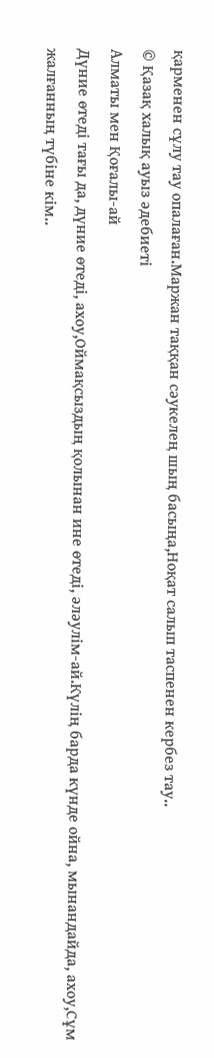қарменен сұлу тау опалаған.Маржан таққан сәукелең шың басыңа,Ноқат салып таспенен кербез тау..
© Қазақ халық ауыз әдебиеті
Алматы мен Қоғалы-ай
Дүние өтеді тағы да, дүние өтеді, ахоу,Оймақсыздың қолынан ине өтеді, әләулім-ай.Күлің барда күнде ойна, мынандайда, ахоу,Сұм жалғанның түбіне кім..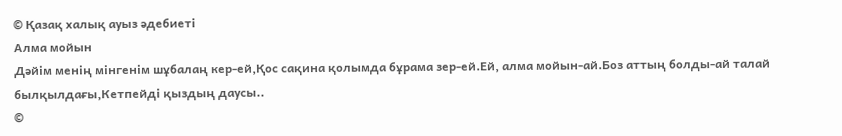© Қазақ халық ауыз әдебиеті
Алма мойын
Дәйім менің мінгенім шұбалаң кер-ей,Қос сақина қолымда бұрама зер-ей.Ей, алма мойын-ай.Боз аттың болды-ай талай былқылдағы,Кетпейді қыздың даусы..
©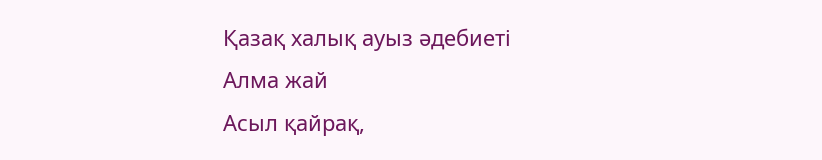Қазақ халық ауыз әдебиеті
Алма жай
Асыл қайрақ,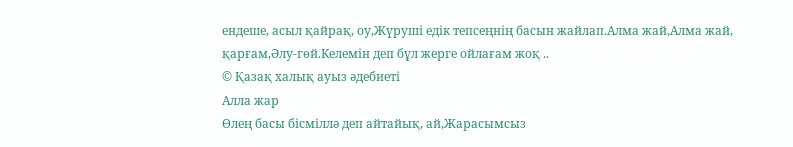ендеше, асыл қайрақ, оу,Жүруші едік тепсеңнің басын жайлап.Алма жай,Алма жай, қарғам,Әлу-гөй.Келемін деп бұл жерге ойлағам жоқ ..
© Қазақ халық ауыз әдебиеті
Алла жар
Өлең басы бісміллә деп айтайық, ай,Жарасымсыз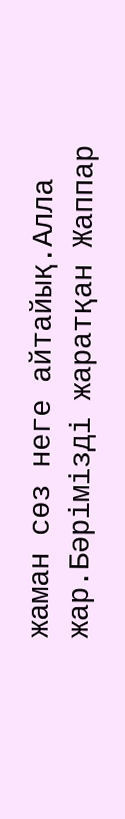жаман сөз неге айтайық.Алла жар.Бәрімізді жаратқан Жаппар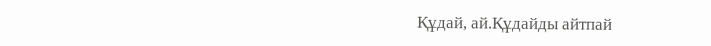Құдай, ай.Құдайды айтпай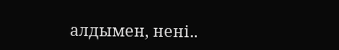алдымен, нені..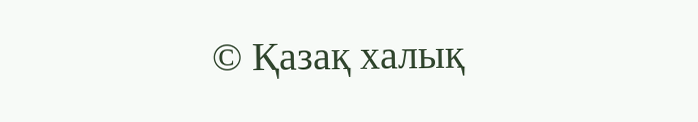© Қазақ халық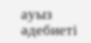ауыз әдебиеті